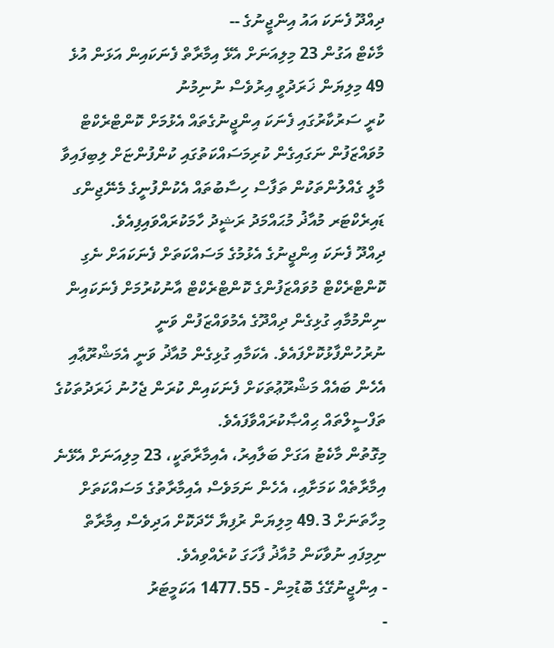ދިއްދޫ ފެނަކަ އައު އިންޖީނުގެ --
މާކެޓް އަގުން 23 މިލިއަނަށް އެޅޭ އިމާރާތް ފެނަކައިން އަޅަން އުޅެ 49 މިލިޔަން ޚަރަދުވީ އިރުވެސް ނުނިމުނު
ކުރީ ސަރުކާރުގައި ފެނަކަ އިންޖީނުގެތައް އެޅުމަށް ކޮންޓްރެކްޓް މުވައްޒަފުން ނަގައިގެން ކުރިމަސައްކަތުގައި ކުންފުންޏަށް ލިބިފައިވާ މާލީ ގެއްލުންތަކުން ތަފާސް ހިސާބުތައް އެކުންފުނީގެ މެނޭޖިންގ ޑައިރެކްޓަރ މުއާޛު މުޙައްމަދު ރަޝީދު ހާމަކުރައްވައިފިއެވެ.
ދިއްދޫ ފެނަކަ އިންޖީނުގެ އެޅުމުގެ މަސައްކަތަށް ފެނަކައަށް ނެގި ކޮންޓްރެކްޓް މުވައްޒަފުންގެ ކޮންޓްރެކްޓް އާނުކުރުމަށް ފެނަކައިން ނިންމުމާއި ގުޅިގެން ދިއްދޫގެ އެމުވައްޒަފުން ވަނީ ނުރުހުންފާޅުކޮށްފައެވެ. އެކަމާއި ގުޅިގެން މުއާޛު ވަނީ އެމަޝްރޫޢާއި އެހެން ބައެއް މަޝްރޫޢުތަކަށް ފެނަކައިން ކުރަން ޖެހުނު ޚަރަދުތަކުގެ ތަފްސީލްތައް ޙިއްޞާކުރައްވާފައެވެ.
މިގޮތުން މާކެޓު އަގަށް ބަލާއިރު، އެއިމާރާތަކީ، 23 މިލިއަނަށް އެޅޭނެ އިމާރާތެއް ކަމަށާއި، އެހެން ނަމަވެސް އެއިމާރާތުގެ މަސައްކަތަށް މިހާތަނަށް 49.3 މިލިޔަން ރުފިޔާ ހޭދަކޮށް އަދިވެސް އިމާރާތް ނިމިފައި ނުވާކަން މުއާޛު ފާހަގަ ކުރެއްވިއެވެ.
- އިންޖީނުގޭގެ ބޮޑުމިން - 1477.55 އަކަމީޓަރު
-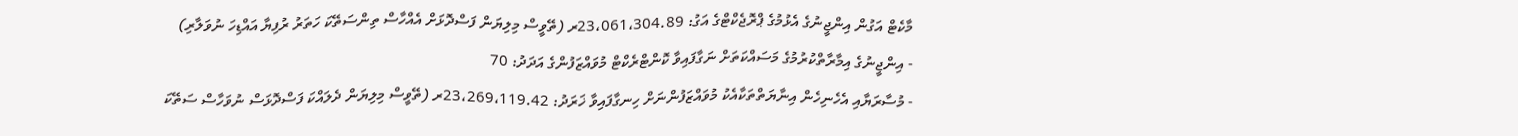މާކެޓް އަގުން އިންޖީނުގެ އެޅުމުގެ ޕްރޮޖެކްޓްގެ އަގު: 23،061،304.89ރ (ތޭވީސް މިލިޔަން ފަސްދޮޅަށް އެއްހާސް ތިންސަތޭކަ ހަތަރު ރުފިޔާ އައްޑިހަ ނުވަލާރި)
- އިންޖީނުގެ އިމާރާތްކުރުމުގެ މަސައްކަތަށް ނަގާފައިވާ ކޮންޓްރެކްޓް މުވައްޒަފުންގެ އަދަދު: 70
- މުސާރަޔާއި އެހެނިހެން އިނާޔަތްތަކާއެކު މުވައްޒަފުންނަށް ހިނގާފައިވާ ޚަރަދު: 23،269،119.42ރ (ތޭވީސް މިލިޔަން ދެލައްކަ ފަސްދޮޅަސް ނުވަހާސް ސަތޭކަ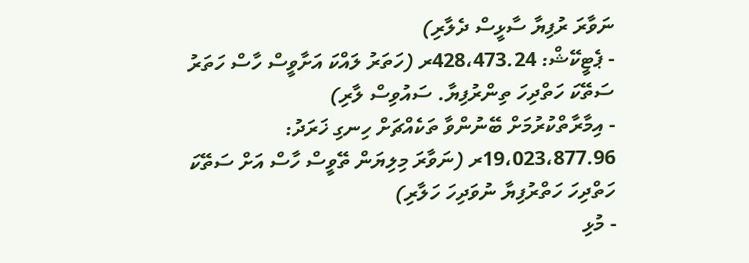ނަވާރަ ރުފިޔާ ސާޅީސް ދެލާރި)
- ޕެޓީކޭޝް: 428،473.24ރ (ހަތަރު ލައްކަ އަށާވީސް ހާސް ހަތަރު ސަތޭކަ ހަތްދިހަ ތިންރުފިޔާ. ސައުވިސް ލާރި)
- އިމާރާތްކުރުމަށް ބޭނުންވާ ތަކެއްޗަށް ހިނގި ޚަރަދު: 19،023،877.96ރ (ނަވާރަ މިލިޔަން ތޭވީސް ހާސް އަށް ސަތޭކަ ހަތްދިހަ ހަތްރުފިޔާ ނުވަދިހަ ހަލާރި)
- މުޅި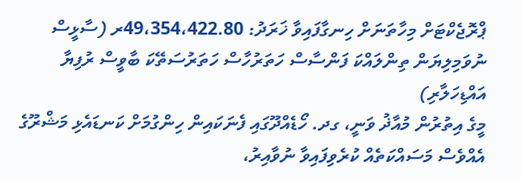ޕްރޮޖެކްޓަށް މިހާތަނަށް ހިނގާފައިވާ ޚަރަދު: 49،354،422.80ރ (ސާޅީސް ނުވަމިލިޔަން ތިންލައްކަ ފަންސާސް ހަތަރުހާސް ހަތަރުސަތޭކަ ބާވީސް ރުފިޔާ އައްޑިހަލާރި)
މީގެ އިތުރުން މުއާޛު ވަނީ، ގދ. ހޯޑެއްދޫގައި ފެނަކައިން ހިންގުމަށް ކަނޑައެޅި މަޝްރޫގެ އެއްވެސް މަސައްކަތެއް ކުރެވިފައިވާ ނުވާއިރު،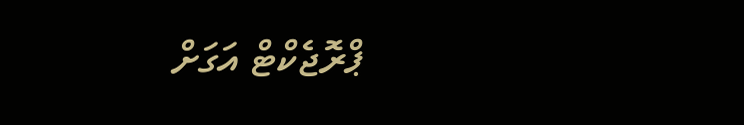ޕްރޮޖެކްޓް އަގަށް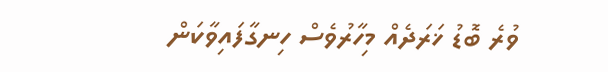ވުރެ ބޮޑު ޚަރަދެއް މިހާރުވެސް ހިނގާފައިވާކަން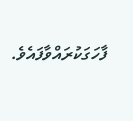ފާހަގަކުރައްވާފައެވެ.